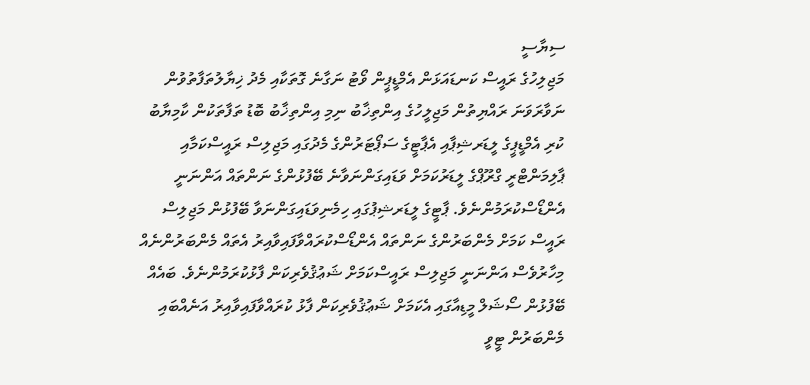ސިޔާސީ
މަޖިލިހުގެ ރައީސް ކަނޑައަޅަން އެމްޑީޕީން ވޯޓު ނަގާނެ ގޮތަކާއި މެދު ޚިޔާލުތަފާތުވުން
ނަވާރަވަނަ ރައްޔިތުން މަޖިލީހުގެ އިންތިޚާބު ނިމި އިންތިޚާބު ބޮޑު ތަފާތަކުން ކާމިޔާބު ކުރި އެމްޑީޕީގެ ލީޑަރޝިޕާއި އެޕާޓީގެ ސަޕޯޓަރުންގެ މެދުގައި މަޖިލިސް ރައީސްކަމާއި ޕާލިމަންޓްރީ ގްރޫޕްގެ ލީޑަރުކަމަށް ވަޑައިގަންނަވާނެ ބޭފުޅުންގެ ނަންތައް އަންނަނީ އެންޑޯސްކުރަމުންނެވެ. ޕާޓީގެ ލީޑަރޝިޕުގައި ހިމެނިވަޑައިގަންނަވާ ބޭފުޅުން މަޖިލިސް ރައީސް ކަމަށް މެންބަރުންގެ ނަންތައް އެންޑޯސްކުރައްވާފައިވާއިރު އެތައް މެންބަރުންނެއް މިހާރުވެސް އަންނަނީ މަޖިލިސް ރައީސްކަމަށް ޝަޢުޤުވެރިކަން ފާޅުކުރަމުންނެވެ. ބައެއް ބޭފުޅުން ސޯޝަލް މީޑިއާގައި އެކަމަށް ޝަޢުޤުވެރިކަން ފާޅު ކުރައްވާފައިވާއިރު އަނެއްބައި މެންބަރުން ޓީވީ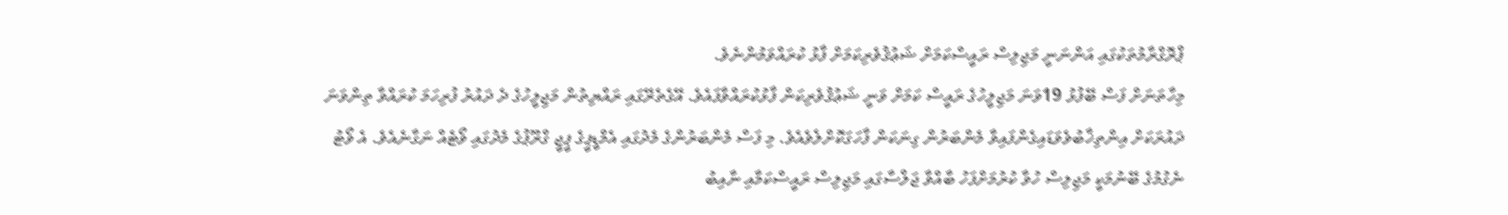ޕްރޮގްރާމުތަކުގައި އަންނަނީ މަޖިލިސް ރައީސްކަމަށް ޝަޢުޤުވެރިކަމަށް ފާޅު ކުރައްވަމުންނެވެ.
މިހާތަނަށް ފަސް ބޭފުޅު 19ވަނަ މަޖިލީހުގެ ރައީސް ކަމަށް ވަނީ ޝަޢުޤުވެރިކަން ފާޅުކުރައްވާފައެވެ. އޭގެތެރޭގައި ރައްޔިތުން މަޖިލީހުގެ ދެ ދައުރު ފުރިހަމަ ކުރައްވާ ތިންވަނަ ދައުރަކަށް އިންތިޚާބުވެވަޑައިގެންފައިވާ މެންބަރުން ގިނަކަން ފާހަގަކޮށްލެވެއެވެ. މި ފަސް މެންބަރުންގެ މެދުގައި އެމްޑީޕީގެ ޕީޖީ ގްރޫޕުގެ މެދުގައި ވޯޓެއް ނަގާނެއެވެ. އެ ވޯޓު ނެގުމުގެ ބޭނުމަކީ މަޖިލިސް ހުވާ ކުރުމަށްފަހު ބާއްވާ ޖަލްސާގައި މަޖިލިސް ރައީސްކަމާއި ނާއިބު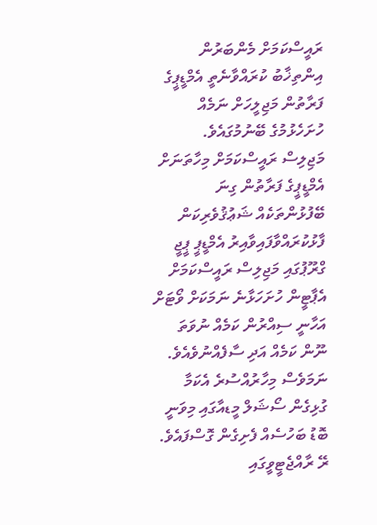ރައީސްކަމަށް މެންބަރުން އިންތިޚާބު ކުރައްވާނެތީ އެމްޑީޕީގެ ފަރާތުން މަޖިލީހަށް ނަމެއް ހުށަހެޅުމުގެ ބޭނުމުގައެވެ.
މަޖިލިސް ރައީސްކަމަށް މިހާތަނަށް އެމްޑީޕީގެ ފަރާތުން ގިނަ ބޭފުޅުންތަކެއް ޝަޢުޤުވެރިކަން ފާޅުކުރައްވާފައިވާއިރު އެމްޑީޕީ ޕީޖީ ގްރޫޕުގައި މަޖިލިސް ރައީސްކަމަށް އެޕާޓީން ހުށަހަޅާނެ ނަމަކަށް ވޯޓަށް އަހާނީ ސިއްރުން ކަމެއް ނުވަތަ ނޫން ކަމެއް އަދި ސާފެއްނުވެއެވެ. ނަމަވެސް މިހާރުއްސުރެ އެކަމާ ގުޅިގެން ސޯޝަލް މީޑއާގައި މިވަނީ ބޮޑު ބަހުސެއް ފެށިގެން ގޮސްފައެވެ. ރޭ ރާއްޖެޓީވީގައި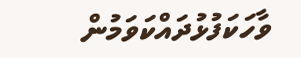ވާހަކަފުޅުދައްކަވަމުން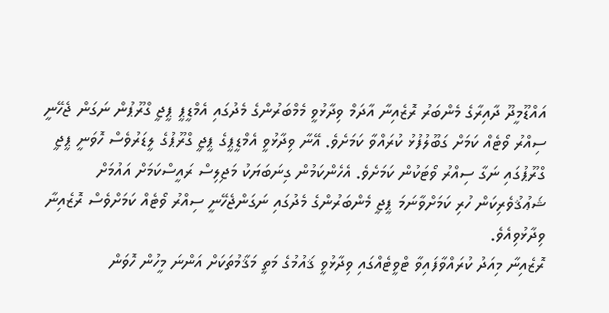އައްޑޫމީދޫ ދާއިރާގެ މެންބަރު ރޮޒެއިނާ އާދަމް ވިދާޅުވީ މެމްބަރުންގެ މެދުގައި އެމްޑީޕީ ޕީޖީ ގްރޫޕުން ނަގަން ޖެހޭނީ ސިއްރު ވޯޓެއް ކަމަށް ގަބޫލުފުޅު ކުރައްވާ ކަމަށެވެ. އޭނާ ވިދާޅުވީ އެމްޑީޕީގެ ޕީޖީ ގްރޫޕުގެ ލީޑަރުވެސް ހޮވަނީ ޕީޖީ ގްރޫޕުގައި ނަގާ ސިއްރު ވޯޓަކުން ކަމަށެވެ. އެހެންކަމުން ގިނަބަޔަކު މަޖިލިސް ރައީސްކަމަށް އައުމަށް ޝަޢުޤުވެރިކަން ހުރި ކަމަށްވާނަމަ ޕީޖީ މެންބަރުންގެ މެދުގައި ނަގަންޖެހޭނީ ސިއްރު ވޯޓެއް ކަމަށްވެސް ރޮޒެއިނާ ވިދާޅުވިއެވެ.
ރޮޒެއިނާ މިއަދު ކުރައްވާފައިވާ ޓްވީޓެއްގައި ވިދާޅުވީ ޤައުމުގެ މަތީ މަޤާމުތަކަށް އަންނަ މީހުން ހޮވަން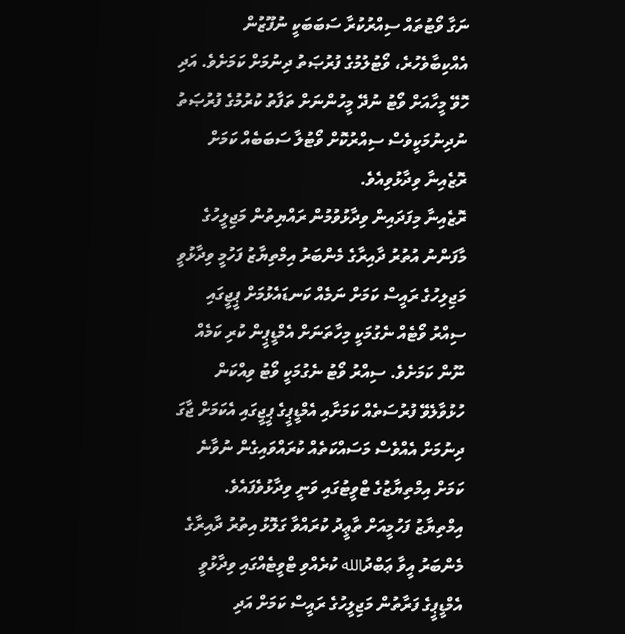ނަގާ ވޯޓުތައް ސިއްރުކުރާ ސަބަބަކީ ނުފޫޒުން އެއްކިބާވެހުރެ، ވޯޓުލުމުގެ ފުރުޞަތު ދިނުމަށް ކަމަށެވެ. އަދި ހޮވޭ މީހާއަށް ވޯޓު ނުދޭ މީހުންނަށް ތަފާތު ކުރުމުގެ ފުރުޞަތު ނުދިނުމަކީވެސް ސިއްރުކޮށް ވޯޓުލާ ސަބަބެއް ކަމަށް ރޮޒެއިނާ ވިދާޅުވިއެވެ.
ރޮޒެއިނާ މިފަދައިން ވިދާޅުވުމުން ރައްޔިތުން މަޖިލީހުގެ މާފަންނު އުތުރު ދާއިރާގެ މެންބަރު އިމްތިޔާޒު ފަހުމީ ވިދާޅުވީ މަޖިލިހުގެ ރައީސް ކަމަށް ނަމެއް ކަނޑައެޅުމަށް ޕީޖީގައި ސިއްރު ވޯޓެއް ނެގުމަކީ މިހާތަނަށް އެމްޑީޕީން ކުރި ކަމެއް ނޫން ކަމަށެވެ. ސިއްރު ވޯޓު ނެގުމަކީ ވޯޓު ވިއްކަން ހުޅުވާލެވޭ ފުރުސަތެއް ކަމަށާއި އެމްޑީޕީގެ ޕީޖީގައި އެކަމަށް ޖާގަ ދިނުމަށް އެއްވެސް މަސައްކަތެއް ކުރައްވައިގެން ނުވާނެ ކަމަށް އިމްތިޔާޒުގެ ޓްވީޓުގައި ވަނީ ވިދާޅުވެފައެވެ.
އިމްތިޔާޒު ފަހުމީއަށް ތާޢީދު ކުރައްވާ ގަލޮޅު އިތުރު ދާއިރާގެ މެންބަރު އީވާ ޢަބްދުالله ކުރެއްވި ޓްވީޓެއްގައި ވިދާޅުވީ އެމްޑީޕީގެ ފަރާތުން މަޖިލީހުގެ ރައީސް ކަމަށް އަދި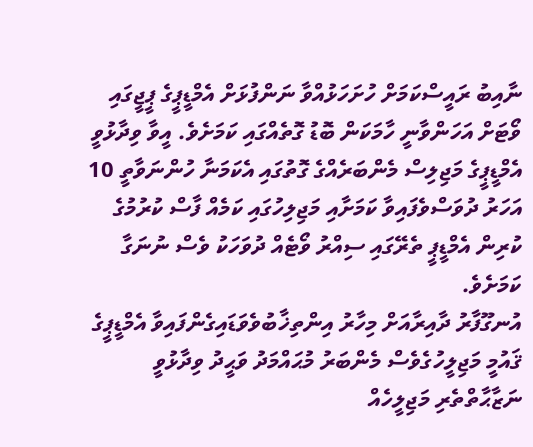ނާއިބު ރައީސްކަމަށް ހުށަހަޅުއްވާ ނަންފުޅަށް އެމްޑީޕީގެ ޕީޖީގައި ވޯޓަށް އަހަންވާނީ ހާމަކަން ބޮޑު ގޮތެއްގައި ކަމަށެވެ. އީވާ ވިދާޅުވީ އެމްޑީޕީގެ މަޖިލިސް މެންބަރެއްގެ ގޮތުގައި އެކަމަނާ ހުންނަވާތީ 10 އަހަރު ދުވަސްވެފައިވާ ކަމަށާއި މަޖިލިހުގައި ކަމެއް ފާސް ކުރުމުގެ ކުރިން އެމްޑީޕީ ތެރޭގައި ސިއްރު ވޯޓެއް ދުވަހަކު ވެސް ނުނަގާ ކަމަށެވެ.
އުނގޫފާރު ދާއިރާއަށް މިހާރު އިންތިޚާބުވެވަޑައިގެންފައިވާ އެމްޑީޕީގެ ޤައުމީ މަޖިލީހުގެވެސް މެންބަރު މުޙައްމަދު ވަޙީދު ވިދާޅުވީ ނަޒާޙާތްތެރި މަޖިލީހެއް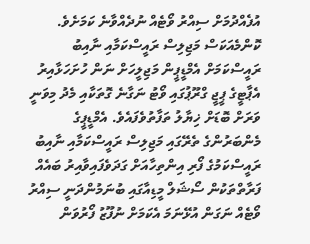އުފެއްދުމަށް ސިއްރު ވޯޓެއް ނުދެއްވާނެ ކަމަށެވެ.
ކޮންމެއަކަސް މަޖިލިސް ރައީސްކަމާއި ނާއިބު ރައީސްކަމަށް އެމްޑީޕީން މަޖިލީހަށް ނަން ހުށަހަޅާއިރު އެޕާޓީގެ ޕީޖީ ގްރޫޕުގައި ވޯޓު ނަގާނެ ގޮތަކާއި މެދު މިވަނީ ވަރަށް ބޮޑަށް ޚިޔާލު ތަފާތުވެފައެވެ. އެމްޑީޕީގެ މެންބަރުންގެ ތެރޭގައި މަޖިލިސް ރައީސްކަމާއި ނާއިބު ރައީސްކަމުގެ ފޯރި އިންތިހާއަށް ގަދަވެފައިވާއިރު ބައެއް ފަރާތްތަކުން ސޯޝަލް މީޑިއާގައި ބުނަމުންދަނީ ސިއްރު ވޯޓެއް ނަގަން އުޅޭނަމަ އެކަމަށް ނުފޫޒު ފޯރުވަން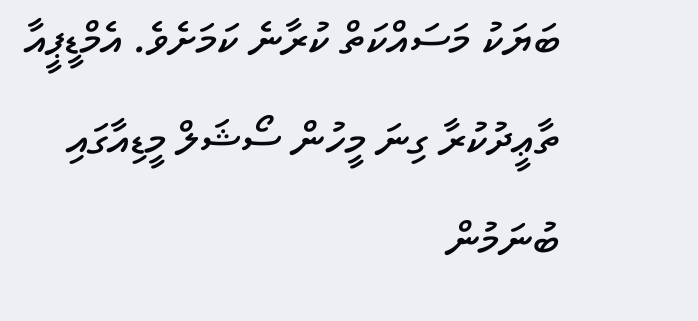ބަޔަކު މަސައްކަތް ކުރާނެ ކަމަށެވެ. އެމްޑީޕީއާ ތާޢީދުކުރާ ގިނަ މީހުން ސޯޝަލް މީޑިއާގައި ބުނަމުން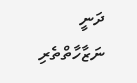ދަނީ ނަޒާހާތްތެރި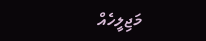މަޖިލީހެއް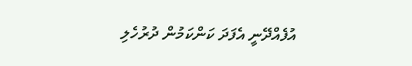އުފެއްދޭނީ އެފަދަ ކަންކަމުން ދުރުހެލި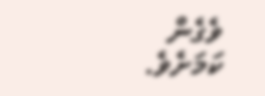ވެގެން ކަމަށެވެ.